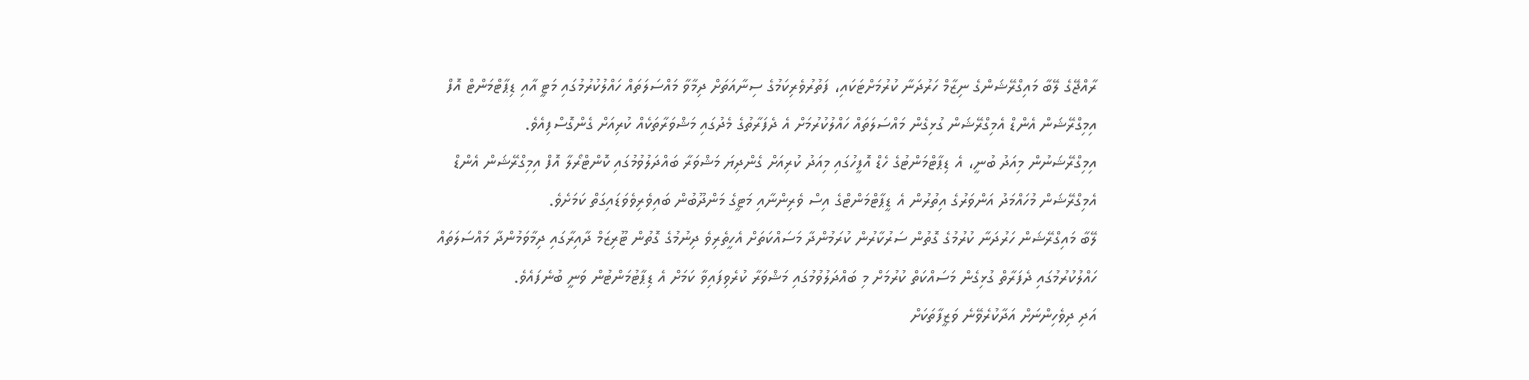ރާއްޖޭގެ ލޭބާ މައިގްރޭޝަންގެ ނިޒާމް ހަރުދަނާ ކުރުމަށްޓަކައި، ފަތުރުވެރިކަމުގެ ސިނާއަތަށް ދިމާވާ މައްސަލަތައް ހައްލުކުރުމުގައި މަޓީ އާއި ޑިޕާޓްމަންޓް އޮފް އިމިގްރޭޝަން އެންޑް އެމިގްރޭޝަން ގުޅިގެން މައްސަލަތައް ހައްލުކުރުމަށް އެ ދެފަރާތުގެ މެދުގައި މަޝްވަރާތަކެއް ކުރިއަށް ގެންގޮސްފިއެވެ.
އިމިގްރޭޝަނުން މިއަދު ބުނީ، އެ ޑިޕާޓްމަންޓުގެ ހެޑް އޮފީހުގައި މިއަދު ކުރިއަށް ގެންދިޔަ މަޝްވަރާ ބައްދަލުވުމުގައި ކޮންޓްރޯލާ އޮފް އިމިގްރޭޝަން އެންޑް އެމިގްރޭޝަން މުހައްމަދު އަންވަރުގެ އިތުރުން އެ ޑީޕާޓްމަންޓްގެ އިސް ވެރިންނާއި މަޓީގެ މަންދޫބުން ބައިވެރިވެވަޑައިގަތް ކަމަށެވެ.
ލޭބާ މައިގްރޭޝަން ހަރުދަނާ ކުރުމުގެ ގޮތުން ސަރުކާރުން ކުރަމުންދާ މަސައްކަތަށް އެހީތެރިވެ ދިނުމުގެ ގޮތުން ޓޫރިޒަމް ދާއިރާގައި ދިމާވަމުންދާ މައްސަލަތައް ހައްލުކުރުމުގައި ދެފަރާތް ގުޅިގެން މަސައްކަތް ކުރުމަށް މި ބައްދަލުވުމުގައި މަޝްވަރާ ކުރެވިފައިވާ ކަމަށް އެ ޑިޕާޓުމަންޓުން ވަނީ ބުނެފައެވެ.
އަދި ދިވެހިންނަށް އަދާކުރެވޭނެ ވަޒީފާތަކަށް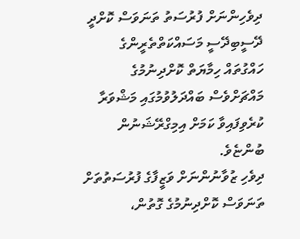ދިވެހިންނަށް ފުރުސަތު ތަނަވަސް ކޮށްދީ ދޭސީބިދޭސީ މަސައްކަތްތެރީންގެ ހައްގުތައް ހިމާޔަތް ކޮށްދިނުމުގެ މައްޗަށްވެސް ބައްދަލުވުމުގައި މަޝްވަރާ ކުރެވިފައިވާ ކަމަށް އިމިގްރޭޝަނުން ބުންޏެވެ.
ދިވެހި ޒުވާނުންނަށް ވަޒީފާގެ ފުރުސަތުތަށް ތަނަވަސް ކޮށްދިނުމުގެ ގޮތުން،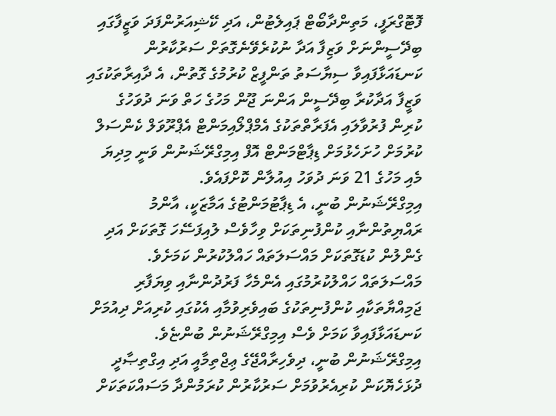ފޮޓޮގްރަފީ، މަތިންދާބޯޓް ޕައިލެޓުން، އަދި ކޭޝިއަރުންފަދަ ވަޒީފާގައި ބިދޭސީންނަށް ވަޒިފާ އަދާ ނުކުރެވޭނެގޮތަށް ސަރުކާރުން ކަނޑައަޅާފައިވާ ސިޔާސަތު ތަންފީޒް ކުރުމުގެ ގޮތުން، އެ ދާއިރާތަކުގައި ވަޒީފާ އަދާކުރާ ބިދޭސީން އަންނަ ޖޫން މަހުގެ ހަތް ވަނަ ދުވަހުގެ ކުރިން ފުރުވާލައި އެފަރާތްތަކުގެ އެމްޕްލޯއިމަންޓް އެޕްރޫވަލް ކެންސަލް ކުރުމަށް ހުށަހެޅުމަށް ޑިޕާޓްމަންޓް އޮފް އިމިގްރޭޝަނުން ވަނީ މިދިޔަ މެއި މަހުގެ 21 ވަނަ ދުވަހު އިއުލާން ކޮށްފައެވެ.
އިމިގްރޭޝަނުން ބުނީ، އެ ޑިޕާޓުމަންޓުގެ އަމާޒަކީ، އާންމު ރައްޔިތުންނާއި ކުންފުނިތަކަށް ވިހާވެސް ލުއިފަސޭހަ ގޮތަކަށް އަދި ގެންލުން ކުޑަގޮތަކަށް މައްސަލަތައް ހައްލުކުރުން ކަމަށެވެ.
މައްސަލަތައް ހައްލުކުރުމުގައި އެންމެހާ ފަރުދުންނާއި ވިޔަފާރި ޖަމިއްޔާތަކާއި ކުންފުނިތަކުގެ ބައިވެރިވުމާއި އެކުގައި ކުރިއަށް ދިއުމަށް ކަނޑައަޅާފައިވާ ކަމަށް ވެސް އިމިގްރޭޝަނުން ބުންޏެވެ.
އިމިގްރޭޝަނުން ބުނީ، ދިވެހިރާއްޖޭގެ ޢިޖްތިމާއީ އަދި އިގްތިޞާދީ ދުޅަހެޔޮކަން ކުރިއެރުވުމަށް ސަރުކާރުން ކުރަމުންދާ މަސައްކަތަކަށް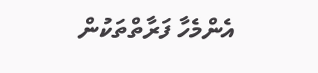އެންމެހާ ފަރާތްތަކުން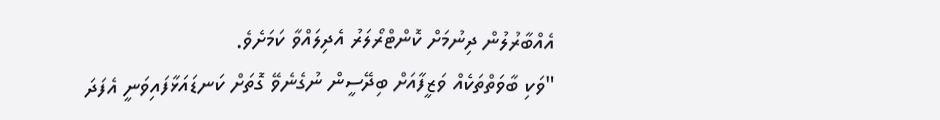އެއްބާރުލުން ދިނުމަށް ކޮންޓްރޯލަރު އެދިލައްވާ ކަމަށެވެ.
"ވަކި ބާވަތްތަކެއް ވަޒީފާއަށް ބިދޭސީން ނުގެނެވޭ ގޮތަށް ކަނޑައަޅާފައިވަނީ އެފަދަ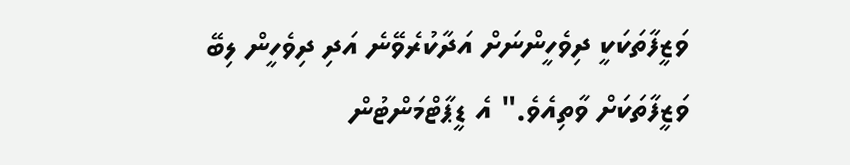ވަޒީފާތަކަކީ ދިވެހީންނަށް އަދާކުރެވޭނެ އަދި ދިވެހީން ލިބޭ ވަޒީފާތަކަށް ވާތިއެވެ." އެ ޑީޕާޓްމަންޓުން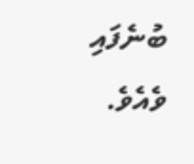ބުނެފައި ވެއެވެ.